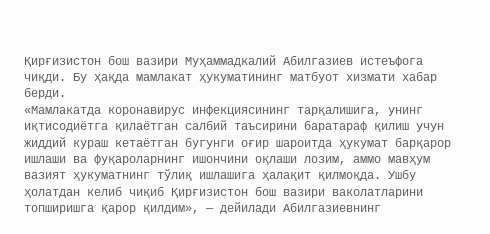Қирғизистон бош вазири Муҳаммадкалий Абилгазиев истеъфога чиқди. Бу ҳақда мамлакат ҳукуматининг матбуот хизмати хабар берди.
«Мамлакатда коронавирус инфекциясининг тарқалишига, унинг иқтисодиётга қилаётган салбий таъсирини баратараф қилиш учун жиддий кураш кетаётган бугунги оғир шароитда ҳукумат барқарор ишлаши ва фуқароларнинг ишончини оқлаши лозим, аммо мавҳум вазият ҳукуматнинг тўлиқ ишлашига ҳалақит қилмоқда. Ушбу ҳолатдан келиб чиқиб Қирғизистон бош вазири ваколатларини топширишга қарор қилдим», — дейилади Абилгазиевнинг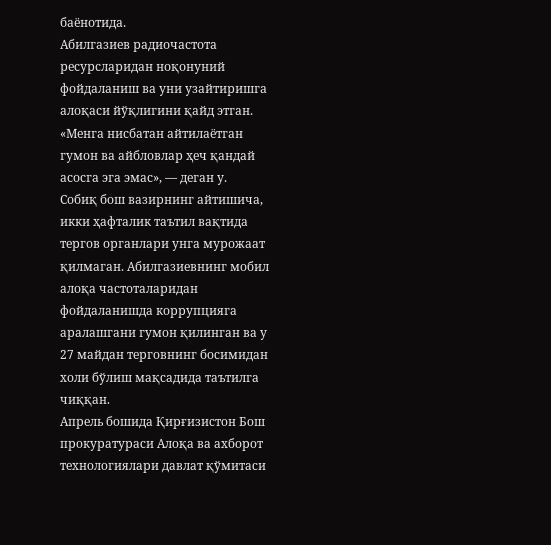баёнотида.
Абилгазиев радиочастота ресурсларидан ноқонуний фойдаланиш ва уни узайтиришга алоқаси йўқлигини қайд этган.
«Менга нисбатан айтилаётган гумон ва айбловлар ҳеч қандай асосга эга эмас», — деган у.
Собиқ бош вазирнинг айтишича, икки ҳафталик таътил вақтида тергов органлари унга мурожаат қилмаган. Абилгазиевнинг мобил алоқа частоталаридан фойдаланишда коррупцияга аралашгани гумон қилинган ва у 27 майдан терговнинг босимидан холи бўлиш мақсадида таътилга чиққан.
Апрель бошида Қирғизистон Бош прокуратураси Алоқа ва ахборот технологиялари давлат қўмитаси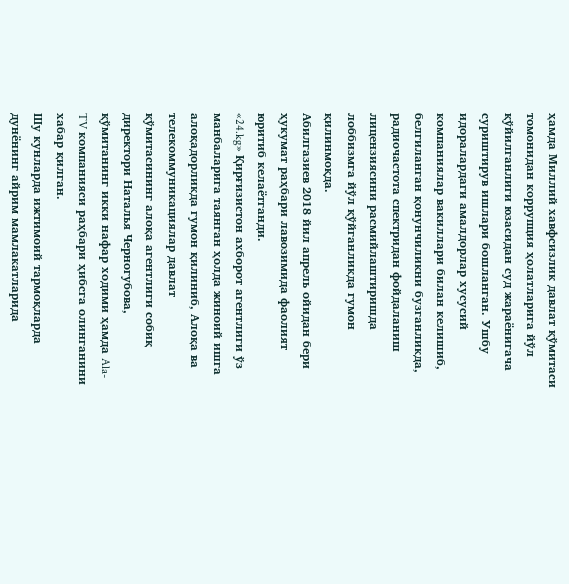ҳамда Миллий хавфсизлик давлат қўмитаси томонидан коррупция ҳолатларига йўл қўйилганлиги юзасидан суд жараёнигача суриштирув ишлари бошланган. Ушбу идоралардаги амалдорлар хусусий компаниялар вакиллари билан келишиб, белгиланган қонунчиликни бузганликда, радиочастота спектридан фойдаланиш лицензиясини расмийлаштиришда лоббизмга йўл қўйганликда гумон қилинмоқда.
Абилгазиев 2018 йил апрель ойидан бери ҳукумат раҳбари лавозимида фаолият юритиб келаётганди.
«24.kg» Қирғизистон ахборот агентлиги ўз манбаларига таянган ҳолда жиноий ишга алоқадорликда гумон қилиниб, Алоқа ва телекоммуникациялар давлат қўмитасининг алоқа агентлиги собиқ директори Наталья Черногубова, қўмитанинг икки нафар ходими ҳамда Ala-TV компанияси раҳбари ҳибсга олинганини хабар қилган.
Шу кунларда ижтимоий тармоқларда дунёнинг айрим мамлакатларида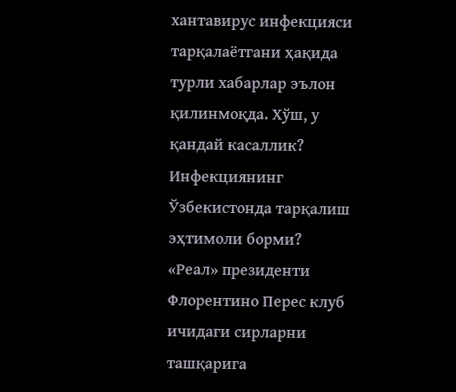хантавирус инфекцияси тарқалаётгани ҳақида турли хабарлар эълон қилинмоқда. Хўш, у қандай касаллик? Инфекциянинг Ўзбекистонда тарқалиш эҳтимоли борми?
«Реал» президенти Флорентино Перес клуб ичидаги сирларни ташқарига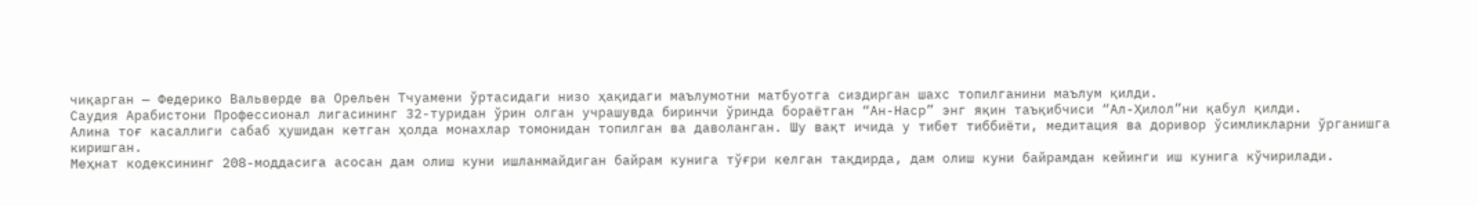чиқарган — Федерико Вальверде ва Орельен Тчуамени ўртасидаги низо ҳақидаги маълумотни матбуотга сиздирган шахс топилганини маълум қилди.
Саудия Арабистони Профессионал лигасининг 32-туридан ўрин олган учрашувда биринчи ўринда бораётган “Ан-Наср” энг яқин таъқибчиси “Ал-Ҳилол”ни қабул қилди.
Алина тоғ касаллиги сабаб ҳушидан кетган ҳолда монахлар томонидан топилган ва даволанган. Шу вақт ичида у тибет тиббиёти, медитация ва доривор ўсимликларни ўрганишга киришган.
Меҳнат кодексининг 208-моддасига асосан дам олиш куни ишланмайдиган байрам кунига тўғри келган тақдирда, дам олиш куни байрамдан кейинги иш кунига кўчирилади.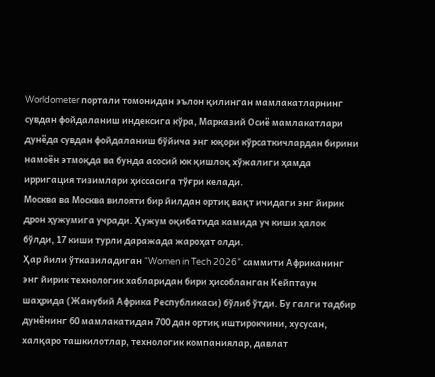Worldometer портали томонидан эълон қилинган мамлакатларнинг сувдан фойдаланиш индексига кўра, Марказий Осиё мамлакатлари дунёда сувдан фойдаланиш бўйича энг юқори кўрсаткичлардан бирини намоён этмоқда ва бунда асосий юк қишлоқ хўжалиги ҳамда ирригация тизимлари ҳиссасига тўғри келади.
Москва ва Москва вилояти бир йилдан ортиқ вақт ичидаги энг йирик дрон ҳужумига учради. Ҳужум оқибатида камида уч киши ҳалок бўлди, 17 киши турли даражада жароҳат олди.
Ҳар йили ўтказиладиган “Women in Tech 2026” саммити Африканинг энг йирик технологик хабларидан бири ҳисобланган Кейптаун шаҳрида (Жанубий Африка Республикаси) бўлиб ўтди. Бу галги тадбир дунёнинг 60 мамлакатидан 700 дан ортиқ иштирокчини, хусусан, халқаро ташкилотлар, технологик компаниялар, давлат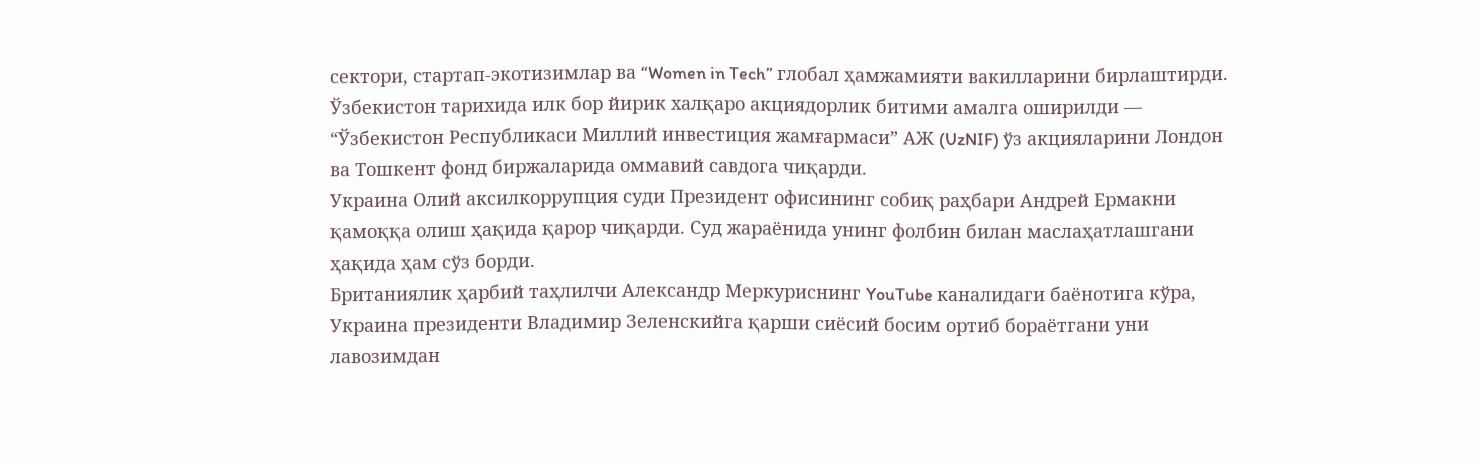сектори, стартап-экотизимлар ва “Women in Tech” глобал ҳамжамияти вакилларини бирлаштирди.
Ўзбекистон тарихида илк бор йирик халқаро акциядорлик битими амалга оширилди — “Ўзбекистон Республикаси Миллий инвестиция жамғармаси” АЖ (UzNIF) ўз акцияларини Лондон ва Тошкент фонд биржаларида оммавий савдога чиқарди.
Украина Олий аксилкоррупция суди Президент офисининг собиқ раҳбари Андрей Ермакни қамоққа олиш ҳақида қарор чиқарди. Суд жараёнида унинг фолбин билан маслаҳатлашгани ҳақида ҳам сўз борди.
Британиялик ҳарбий таҳлилчи Александр Меркуриснинг YouTube каналидаги баёнотига кўра, Украина президенти Владимир Зеленскийга қарши сиёсий босим ортиб бораётгани уни лавозимдан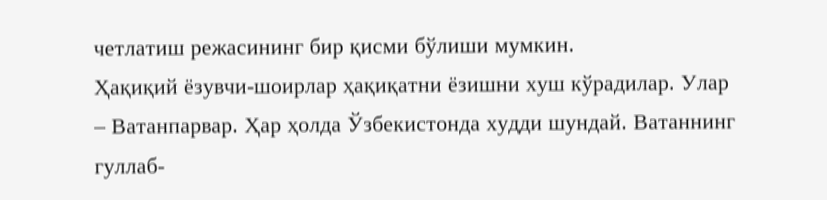четлатиш режасининг бир қисми бўлиши мумкин.
Ҳақиқий ёзувчи-шоирлар ҳақиқатни ёзишни хуш кўрадилар. Улар – Ватанпарвар. Ҳар ҳолда Ўзбекистонда худди шундай. Ватаннинг гуллаб-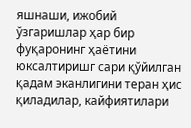яшнаши, ижобий ўзгаришлар ҳар бир фуқаронинг ҳаётини юксалтиришг сари қўйилган қадам эканлигини теран ҳис қиладилар, кайфиятилари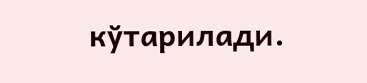кўтарилади.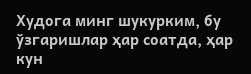Худога минг шукурким, бу ўзгаришлар ҳар соатда, ҳар кун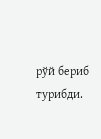рўй бериб турибди.